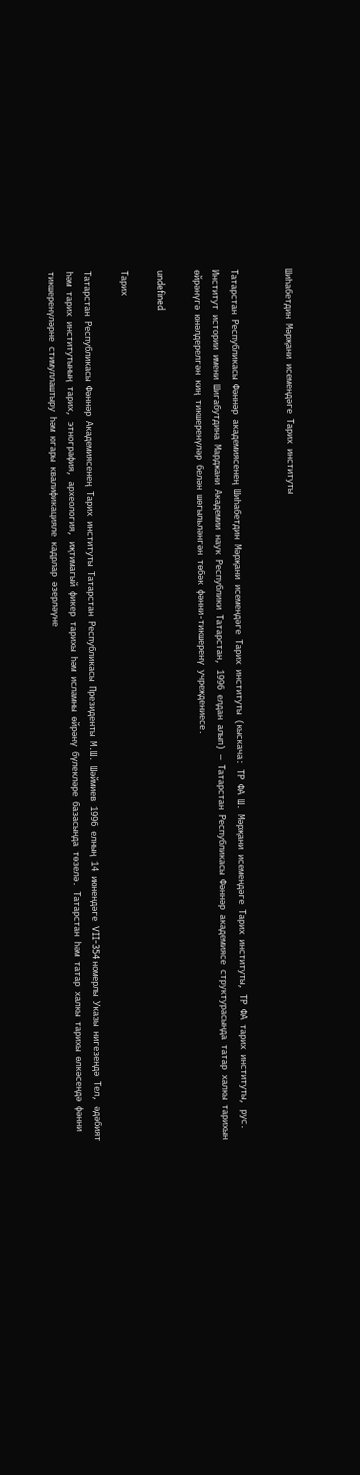Шиһабетдин Мәрҗани исемендәге Тарих институты


Татарстан Республикасы Фәннәр академиясенең Шиһабетдин Мәрҗани исемендәге Тарих институты (кыскача: ТР ФА Ш. Мәрҗани исемендәге Тарих институты, ТР ФА тарих институты, рус. Институт истории имени Шигабутдина Марджани Академии наук Республики Татарстан, 1996 елдан алып) — Татарстан Республикасы Фәннәр академиясе структурасында татар халкы тарихын өйрәнүгә юнәлдерелгән киң тикшеренүләр белән шөгыльләнгән төбәк фәнни-тикшеренү учреждениесе.

undefined

Тарих

Татарстан Республикасы Фәннәр Академиясенең Тарих институты Татарстан Республикасы Президенты М.Ш. Шәймиев 1996 елның 14 июнендәге VII-354 номерлы Указы нигезендә Тел, әдәбият һәм тарих институтының тарих, этнография, археология, иҗтимагый фикер тарихы һәм исламны өйрәнү бүлекләре базасында төзелә. Татарстан һәм татар халкы тарихы өлкәсендә фәнни тикшеренүләрне стимуллаштыру һәм югары квалификацияле кадрлар әзерләүне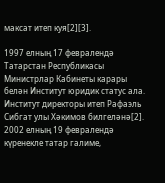максат итеп куя[2][3].

1997 елның 17 февралендә Татарстан Республикасы Министрлар Кабинеты карары белән Институт юридик статус ала. Институт директоры итеп Рафаэль Сибгат улы Хәкимов билгеләнә[2]. 2002 елның 19 февралендә күренекле татар галиме,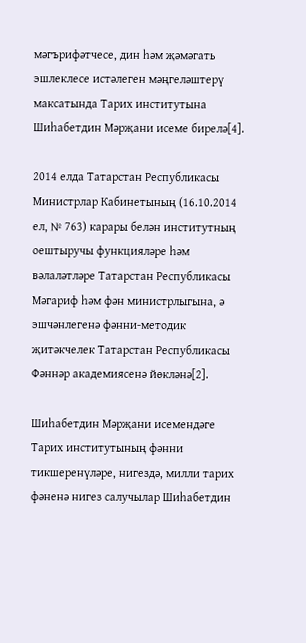мәгърифәтчесе, дин һәм җәмәгать эшлеклесе истәлеген мәңгеләштерү максатында Тарих институтына Шиһабетдин Мәрҗани исеме бирелә[4].

2014 елда Татарстан Республикасы Министрлар Кабинетының (16.10.2014 ел, № 763) карары белән институтның оештыручы функцияләре һәм вәлаләтләре Татарстан Республикасы Мәгариф һәм фән министрлыгына, ә эшчәнлегенә фәнни-методик җитәкчелек Татарстан Республикасы Фәннәр академиясенә йөкләнә[2].

Шиһабетдин Мәрҗани исемендәге Тарих институтының фәнни тикшеренүләре, нигездә, милли тарих фәненә нигез салучылар Шиһабетдин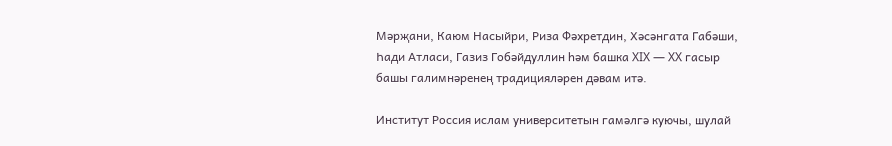Мәрҗани, Каюм Насыйри, Риза Фәхретдин, Хәсәнгата Габәши, Һади Атласи, Газиз Гобәйдуллин һәм башка XIX — XX гасыр башы галимнәренең традицияләрен дәвам итә.

Институт Россия ислам университетын гамәлгә куючы, шулай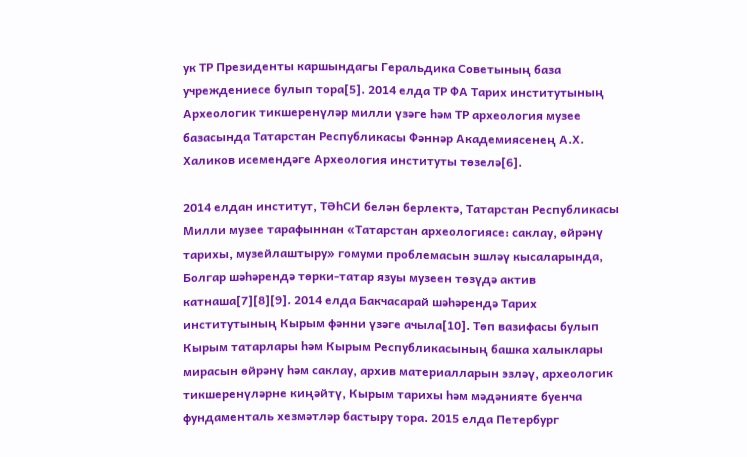ук ТР Президенты каршындагы Геральдика Советының база учреждениесе булып тора[5]. 2014 елда ТР ФА Тарих институтының Археологик тикшеренүләр милли үзәге һәм ТР археология музее базасында Татарстан Республикасы Фәннәр Академиясенең А.Х. Халиков исемендәге Археология институты төзелә[6].

2014 елдан институт, ТӘһСИ белән берлектә, Татарстан Республикасы Милли музее тарафыннан «Татарстан археологиясе: саклау, өйрәнү тарихы, музейлаштыру» гомуми проблемасын эшләү кысаларында, Болгар шәһәрендә төрки-татар язуы музеен төзүдә актив катнаша[7][8][9]. 2014 елда Бакчасарай шәһәрендә Тарих институтының Кырым фәнни үзәге ачыла[10]. Төп вазифасы булып Кырым татарлары һәм Кырым Республикасының башка халыклары мирасын өйрәнү һәм саклау, архив материалларын эзләү, археологик тикшеренүләрне киңәйтү, Кырым тарихы һәм мәдәнияте буенча фундаменталь хезмәтләр бастыру тора. 2015 елда Петербург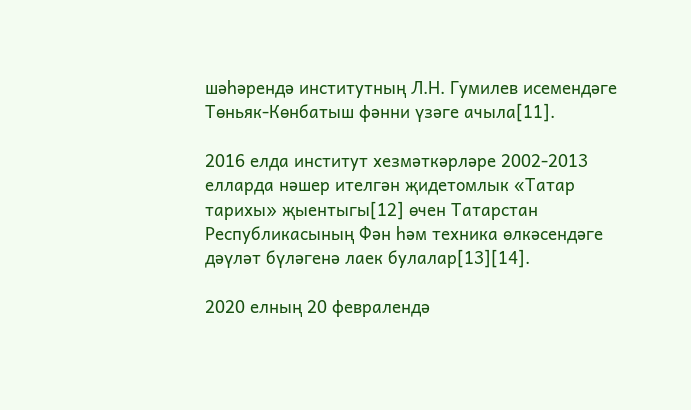шәһәрендә институтның Л.Н. Гумилев исемендәге Төньяк-Көнбатыш фәнни үзәге ачыла[11].

2016 елда институт хезмәткәрләре 2002-2013 елларда нәшер ителгән җидетомлык «Татар тарихы» җыентыгы[12] өчен Татарстан Республикасының Фән һәм техника өлкәсендәге дәүләт бүләгенә лаек булалар[13][14].

2020 елның 20 февралендә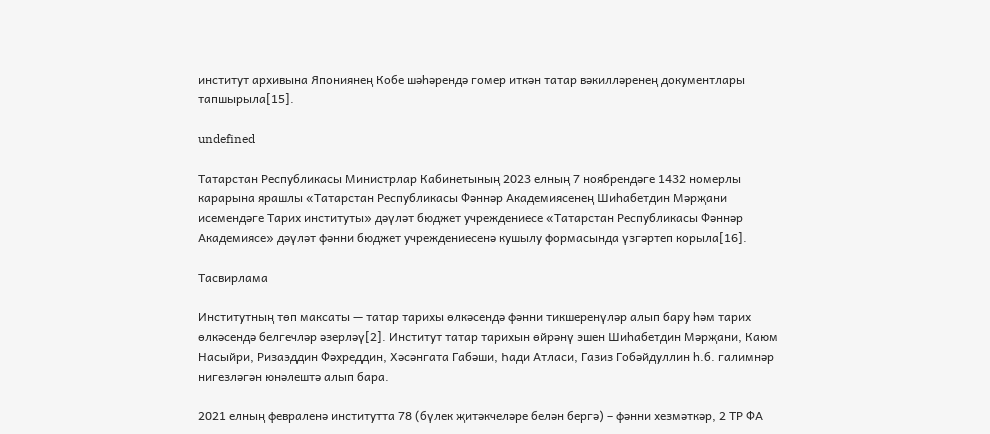институт архивына Япониянең Кобе шәһәрендә гомер иткән татар вәкилләренең документлары тапшырыла[15].

undefined

Татарстан Республикасы Министрлар Кабинетының 2023 елның 7 ноябрендәге 1432 номерлы карарына ярашлы «Татарстан Республикасы Фәннәр Академиясенең Шиһабетдин Мәрҗани исемендәге Тарих институты» дәүләт бюджет учреждениесе «Татарстан Республикасы Фәннәр Академиясе» дәүләт фәнни бюджет учреждениесенә кушылу формасында үзгәртеп корыла[16].

Тасвирлама

Институтның төп максаты — татар тарихы өлкәсендә фәнни тикшеренүләр алып бару һәм тарих өлкәсендә белгечләр әзерләү[2]. Институт татар тарихын өйрәнү эшен Шиһабетдин Мәрҗани, Каюм Насыйри, Ризаэддин Фәхреддин, Хәсәнгата Габәши, Һади Атласи, Газиз Гобәйдуллин һ.б. галимнәр нигезләгән юнәлештә алып бара.

2021 елның февраленә институтта 78 (бүлек җитәкчеләре белән бергә) – фәнни хезмәткәр, 2 ТР ФА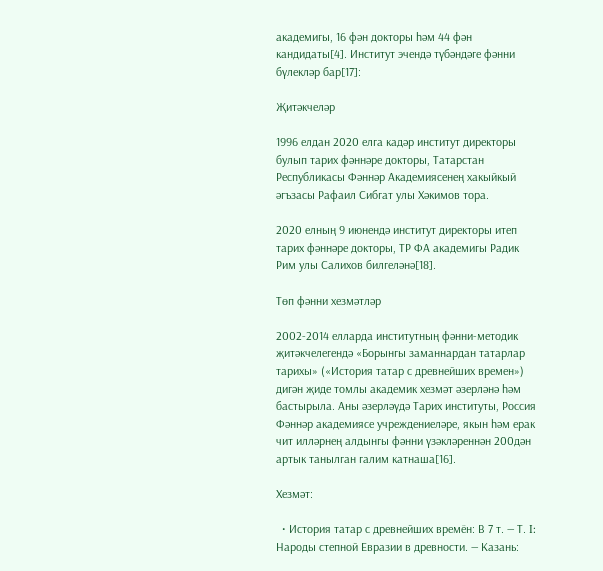академигы, 16 фән докторы һәм 44 фән кандидаты[4]. Институт эчендә түбәндәге фәнни бүлекләр бар[17]:

Җитәкчеләр

1996 елдан 2020 елга кадәр институт директоры булып тарих фәннәре докторы, Татарстан Республикасы Фәннәр Академиясенең хакыйкый әгъзасы Рафаил Сибгат улы Хәкимов тора.

2020 елның 9 июнендә институт директоры итеп тарих фәннәре докторы, ТР ФА академигы Радик Рим улы Салихов билгеләнә[18].

Төп фәнни хезмәтләр

2002-2014 елларда институтның фәнни-методик җитәкчелегендә «Борынгы заманнардан татарлар тарихы» («История татар с древнейших времен») дигән җиде томлы академик хезмәт әзерләнә һәм бастырыла. Аны әзерләүдә Тарих институты, Россия Фәннәр академиясе учреждениеләре, якын һәм ерак чит илләрнең алдынгы фәнни үзәкләреннән 200дән артык танылган галим катнаша[16].

Хезмәт:

  • История татар с древнейших времён: В 7 т. — Т. I: Народы степной Евразии в древности. — Казань: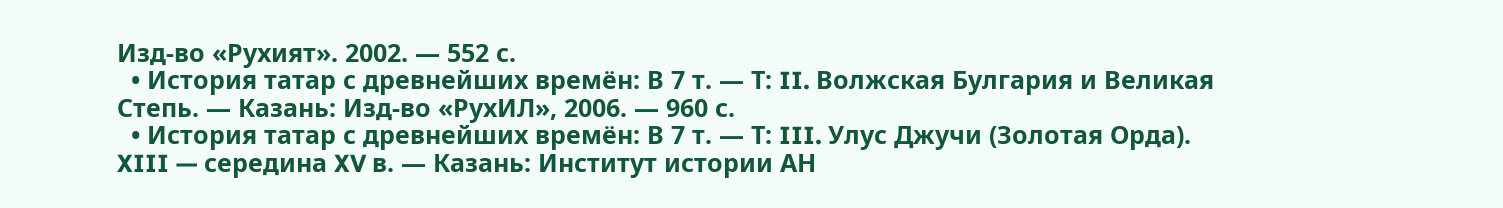Изд-во «Рухият». 2002. — 552 с.
  • История татар с древнейших времён: В 7 т. — Т: II. Волжская Булгария и Великая Степь. — Казань: Изд-во «РухИЛ», 2006. — 960 с.
  • История татар с древнейших времён: В 7 т. — Т: III. Улус Джучи (Золотая Орда). XIII — середина XV в. — Казань: Институт истории АН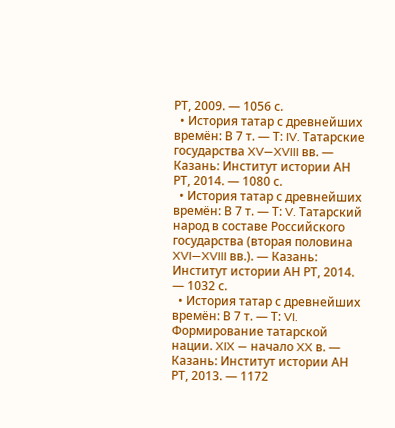РТ, 2009. — 1056 с.
  • История татар с древнейших времён: В 7 т. — Т: IV. Татарские государства XV—XVIII вв. — Казань: Институт истории АН РТ, 2014. — 1080 с.
  • История татар с древнейших времён: В 7 т. — Т: V. Татарский народ в составе Российского государства (вторая половина XVI—XVIII вв.). — Казань: Институт истории АН РТ, 2014. — 1032 с.
  • История татар с древнейших времён: В 7 т. — Т: VI. Формирование татарской нации. XIX — начало XX в. — Казань: Институт истории АН РТ, 2013. — 1172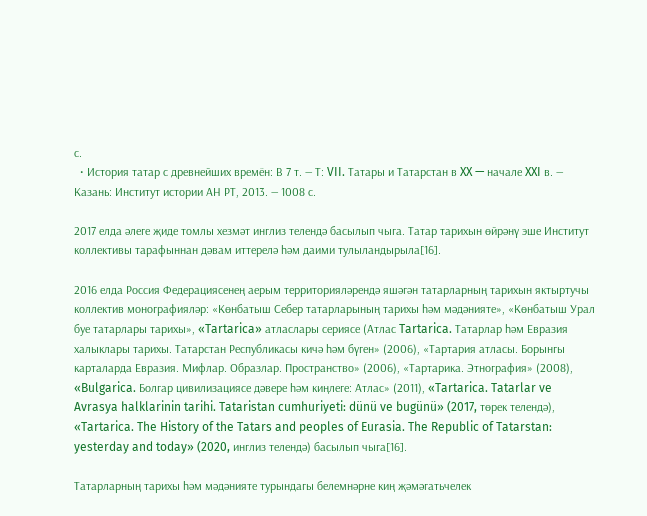с.
  • История татар с древнейших времён: В 7 т. — Т: VII. Татары и Татарстан в XX — начале XXI в. — Казань: Институт истории АН РТ, 2013. — 1008 с.

2017 елда әлеге җиде томлы хезмәт инглиз телендә басылып чыга. Татар тарихын өйрәнү эше Институт коллективы тарафыннан дәвам иттерелә һәм даими тулыландырыла[16].

2016 елда Россия Федерациясенең аерым территорияләрендә яшәгән татарларның тарихын яктыртучы коллектив монографияләр: «Көнбатыш Себер татарларының тарихы һәм мәдәнияте», «Көнбатыш Урал буе татарлары тарихы», «Tartarica» атласлары сериясе (Атлас Tartarica. Татарлар һәм Евразия халыклары тарихы. Татарстан Республикасы кичә һәм бүген» (2006), «Тартария атласы. Борынгы карталарда Евразия. Мифлар. Образлар. Пространство» (2006), «Тартарика. Этнография» (2008), «Bulgarica. Болгар цивилизациясе дәвере һәм киңлеге: Атлас» (2011), «Tartarica. Tatarlar ve Avrasya halklarinin tarihi. Tataristan cumhuriyeti: dünü ve bugünü» (2017, төрек телендә), «Tartarica. The History of the Tatars and peoples of Eurasia. The Republic of Tatarstan: yesterday and today» (2020, инглиз телендә) басылып чыга[16].

Татарларның тарихы һәм мәдәнияте турындагы белемнәрне киң җәмәгатьчелек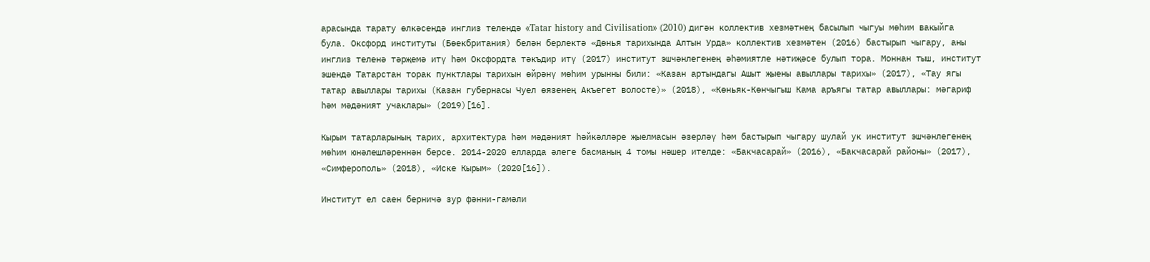арасында тарату өлкәсендә инглиз телендә «Tatar history and Civilisation» (2010) дигән коллектив хезмәтнең басылып чыгуы мөһим вакыйга була. Оксфорд институты (Бөекбритания) белән берлектә «Дөнья тарихында Алтын Урда» коллектив хезмәтен (2016) бастырып чыгару, аны инглиз теленә тәрҗемә итү һәм Оксфордта тәкъдир итү (2017) институт эшчәнлегенең әһәмиятле нәтиҗәсе булып тора. Моннан тыш, институт эшендә Татарстан торак пунктлары тарихын өйрәнү мөһим урынны били: «Казан артындагы Ашыт җыены авыллары тарихы» (2017), «Тау ягы татар авыллары тарихы (Казан губернасы Чуел өязенең Акъегет волосте)» (2018), «Көньяк-Көнчыгыш Кама аръягы татар авыллары: мәгариф һәм мәдәният учаклары» (2019)[16].

Кырым татарларының тарих, архитектура һәм мәдәният һәйкәлләре җыелмасын әзерләү һәм бастырып чыгару шулай ук институт эшчәнлегенең мөһим юнәлешләреннән берсе. 2014-2020 елларда әлеге басманың 4 томы нәшер ителде: «Бакчасарай» (2016), «Бакчасарай районы» (2017), «Симферополь» (2018), «Иске Кырым» (2020[16]).

Институт ел саен берничә зур фәнни-гамәли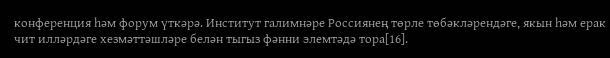конференция һәм форум үткәрә. Институт галимнәре Россиянең төрле төбәкләрендәге, якын һәм ерак чит илләрдәге хезмәттәшләре белән тыгыз фәнни элемтәдә тора[16].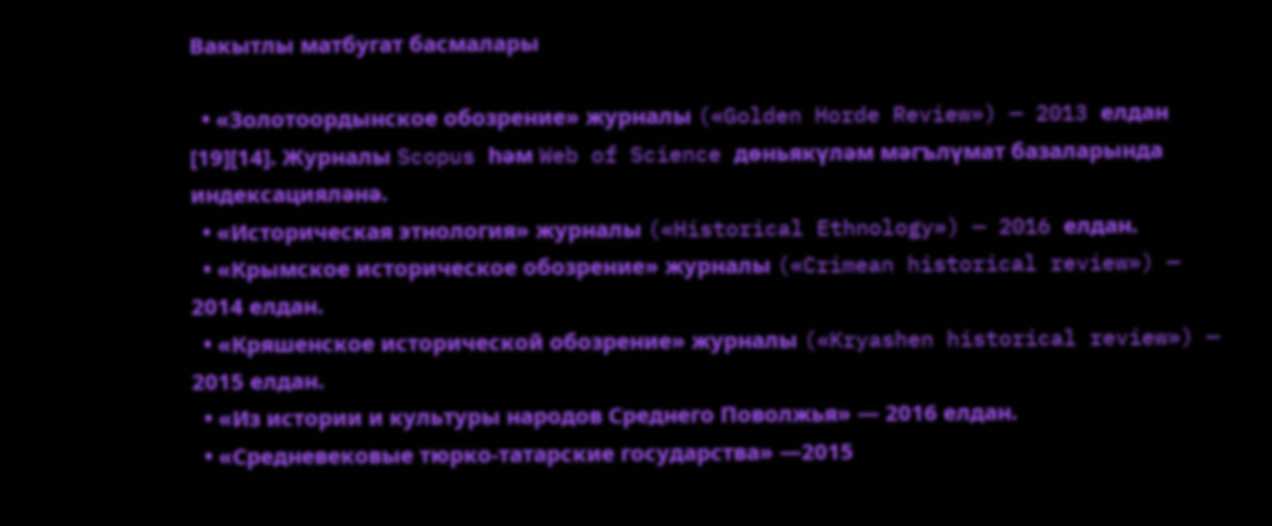Вакытлы матбугат басмалары

  • «Золотоордынское обозрение» журналы («Golden Horde Review») — 2013 елдан [19][14]. Журналы Scopus һәм Web of Science дөньякүләм мәгълүмат базаларында индексацияләнә.
  • «Историческая этнология» журналы («Historical Ethnology») — 2016 елдан.
  • «Крымское историческое обозрение» журналы («Crimean historical review») — 2014 елдан.
  • «Кряшенское исторической обозрение» журналы («Kryashen historical review») — 2015 елдан.
  • «Из истории и культуры народов Среднего Поволжья» — 2016 елдан.
  • «Средневековые тюрко-татарские государства» —2015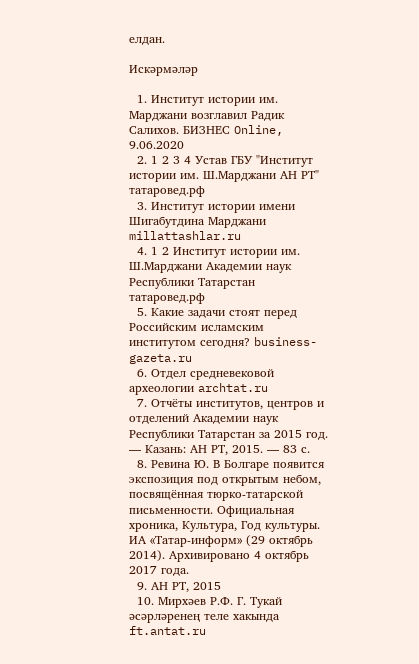елдан.

Искәрмәләр

  1. Институт истории им. Марджани возглавил Радик Салихов. БИЗНЕС Online, 9.06.2020
  2. 1 2 3 4 Устав ГБУ "Институт истории им. Ш.Марджани АН РТ" татаровед.рф
  3. Институт истории имени Шигабутдина Марджани millattashlar.ru
  4. 1 2 Институт истории им. Ш.Марджани Академии наук Республики Татарстан татаровед.рф
  5. Какие задачи стоят перед Российским исламским институтом сегодня? business-gazeta.ru
  6. Отдел средневековой археологии archtat.ru
  7. Отчёты институтов, центров и отделений Академии наук Республики Татарстан за 2015 год. — Казань: АН РТ, 2015. — 83 с.
  8. Ревина Ю. В Болгаре появится экспозиция под открытым небом, посвящённая тюрко-татарской письменности. Официальная хроника, Культура, Год культуры. ИА «Татар-информ» (29 октябрь 2014). Архивировано 4 октябрь 2017 года.
  9. АН РТ, 2015
  10. Мирхәев Р.Ф. Г. Тукай әсәрләренең теле хакында ft.antat.ru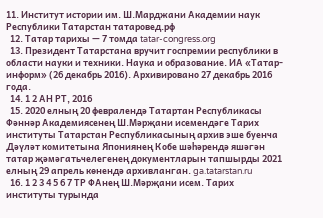11. Институт истории им. Ш.Марджани Академии наук Республики Татарстан татаровед.рф
  12. Татар тарихы — 7 томда tatar-congress.org
  13. Президент Татарстана вручит госпремии республики в области науки и техники. Наука и образование. ИА «Татар-информ» (26 декабрь 2016). Архивировано 27 декабрь 2016 года.
  14. 1 2 АН РТ, 2016
  15. 2020 елның 20 февралендә Татартан Республикасы Фәннәр Академиясенең Ш.Мәрҗани исемендәге Тарих институты Татарстан Республикасының архив эше буенча Дәүләт комитетына Япониянең Кобе шәһәрендә яшәгән татар җәмәгатьчелегенең документларын тапшырды 2021 елның 29 апрель көнендә архивланган. ga.tatarstan.ru
  16. 1 2 3 4 5 6 7 ТР ФАнең Ш.Мәрҗани исем. Тарих институты турында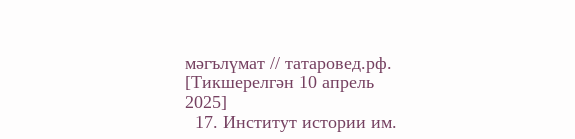мәгълүмат // татаровед.рф.  [Тикшерелгән 10 апрель 2025]
  17. Институт истории им.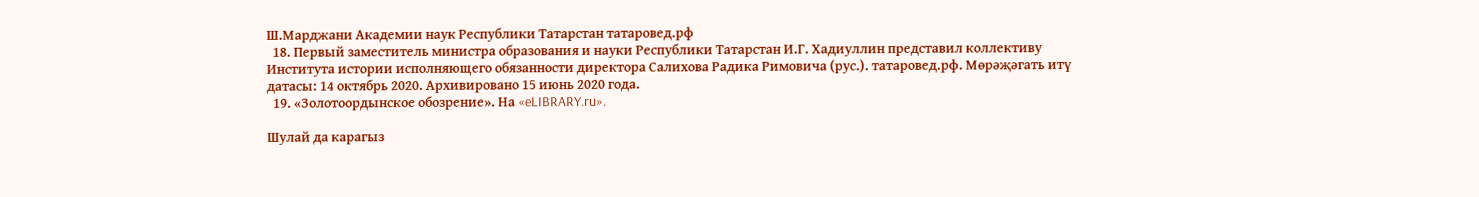Ш.Марджани Академии наук Республики Татарстан татаровед.рф
  18. Первый заместитель министра образования и науки Республики Татарстан И.Г. Хадиуллин представил коллективу Института истории исполняющего обязанности директора Салихова Радика Римовича (рус.). татаровед.рф. Мөрәҗәгать итү датасы: 14 октябрь 2020. Архивировано 15 июнь 2020 года.
  19. «Золотоордынское обозрение». На «eLIBRARY.ru».

Шулай да карагыз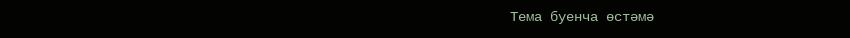Тема буенча өстәмә